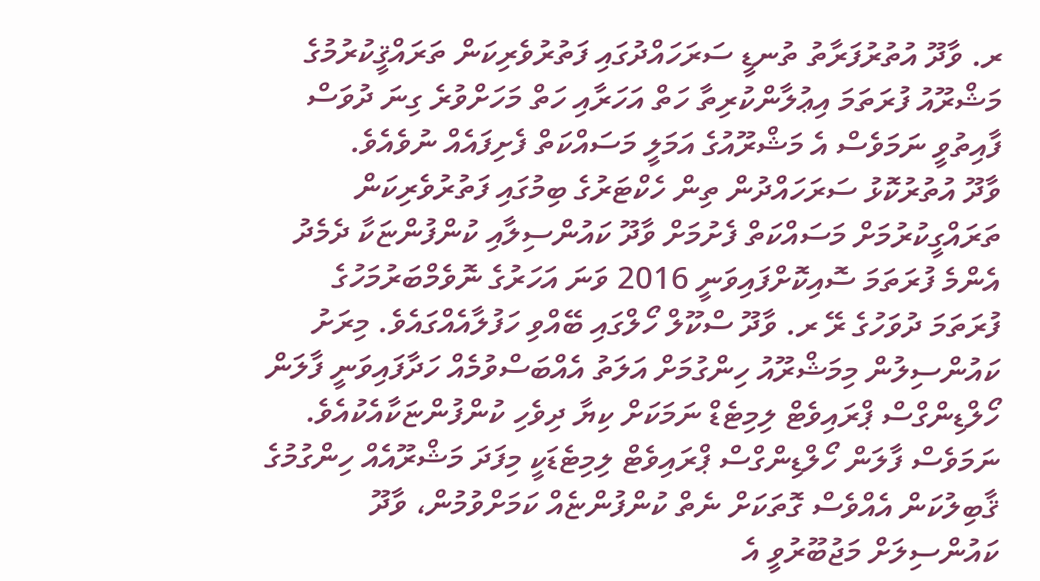ރ. ވާދޫ އުތުރުފަރާތު ތުނޑީ ސަރަހައްދުގައި ފަތުރުވެރިކަން ތަރައްޤީކުރުމުގެ މަޝްރޫއު ފުރަތަމަ އިޢުލާންކުރިތާ ހަތް އަހަރާއި ހަތް މަހަށްވުރެ ގިނަ ދުވަސް ފާއިތުވީ ނަމަވެސް އެ މަޝްރޫއުގެ އަމަލީ މަސައްކަތް ފެށިފައެއް ނުވެއެވެ.
ވާދޫ އުތުރުކޮޅު ސަރަހައްދުން ތިން ހެކްޓަރުގެ ބިމުގައި ފަތުރުވެރިކަން ތަރައްގީކުރުމަށް މަސައްކަތް ފެށުމަށް ވާދޫ ކައުންސިލާއި ކުންފުންޏަކާ ދެމެދު އެންމެ ފުރަތަމަ ސޮއިކޮށްފައިވަނީ 2016 ވަނަ އަހަރުގެ ނޮވެމްބަރުމަހުގެ ފުރަތަމަ ދުވަހުގެ ރޭ ރ. ވާދޫ ސްކޫލް ހޯލްގައި ބޭއްވި ހަފުލާއެއްގައެވެ. މިރަށު ކައުންސިލުން މިމަޝްރޫއު ހިންގުމަށް އަލަތު އެއްބަސްވުމެއް ހަދާފައިވަނީ ފާލަން ހޯލްޑިންގްސް ޕްރައިވެޓް ލިމިޓެޑް ނަމަކަށް ކިޔާ ދިވެހި ކުންފުންޏަކާއެކުއެވެ.
ނަމަވެސް ފާލަން ހޯލްޑިންގްސް ޕްރައިވެޓް ލިމިޓެޑަކީ މިފަދަ މަޝްރޫއެއް ހިންގުމުގެ ޤާބިލުކަން އެއްވެސް ގޮތަކަށް ނެތް ކުންފުންޏެއް ކަމަށްވުމުން، ވާދޫ ކައުންސިލަށް މަޖުބޫރުވީ އެ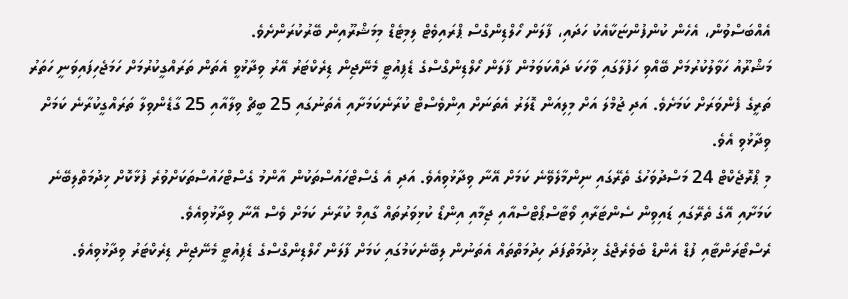އެއްބަސްވުން، އެހެން ކުންފުންޏަކާއެކު ހަދައި، ފާލަން ހޯލްޑިންގްސް ޕްރައިވެޓް ލިމިޓެޑް މިމަޝްރޫއިން ބޭރުކުރަންށެވެ.
މަޝްރޫއު ހަވާލުކުރުމަށް ބޭއްވި ހަފުލާގައި ވާހަކަ ދައްކަވަމުން ފާލަން ހޯލްޑިންގްސްގެ ޑެޕިއުޓީ މެނޭޖިން ޑިރެކްޓަރު އޭރު ވިދާޅުވީ އެތަން ތަރައްގީކުރުމަށް ހަމަޖެހިފައިވަނީ ހަތަރު ތަރީގެ ފެންވަރަށް ކަމަށެވެ. އަދި ޖުމްލަ އަށް މިލިއަން ޑޮލަރު އެތަނަށް އިންވެސްޓް ކުރާނެކަމަށާއި އެތަނުގައި 25 ބީޗް ވިލާއާއި 25 ގާޑެންވިލާ ތަރައްގީކުރާނެ ކަމަށް ވިދާޅުވި އެވެ.
މި ޕްރޮޖެކްޓް 24 މަސްދުވަހުގެ ތެރޭގައި ނިންމާލެވޭނެ ކަމަށް އޭނާ ވިދާޅުވިއެވެ. އަދި އެ ގެސްޓްހައުސްތަކުން އާންމު ގެސްޓްހައުސްތަކަށްވުރެ ފުޅާކޮށް ޚިދުމަތްލިބޭނެ ކަމަށާއި އޭގެ ތެރޭގައި ޑައިވިން ސެންޓަރާއި ވޯޓާސްޕޯޓްސްއާއި ޖިމާއި އިންޑޯ ކުޅިވަރުތައް ގާއިމް ކުރާނެ ކަމަށް ވެސް އޭނާ ވިދާޅުވިއެވެ.
ރެސްޓޯރަންޓާއި ފުޑް އެންޑް ބެވެރެޖްގެ ޚިދުމަތްފަދަ ހިދުމަތްތައް އެތަނުން ލިބޭނެކަމުގައި ކަމަށް ފާލަން ހޯލްޑިންގްސްގެ ޑެޕިއުޓީ މެނޭޖިން ޑިރެކްޓަރު ވިދާޅުވިއެވެ.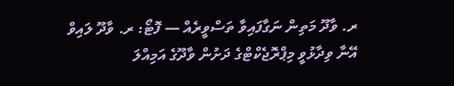ރ. ވާދޫ މަތިން ނަގާފައިވާ ތަސްވީރެއް — ފޮޓޯ: ރ. ވާދޫ ލައިވް
އޭނާ ވިދާޅުވީ މިޕްރޮޖެކްޓްގެ ދަށުން ވާދޫގެ އަމިއްލަ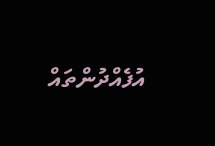އުފެއްދުންތައް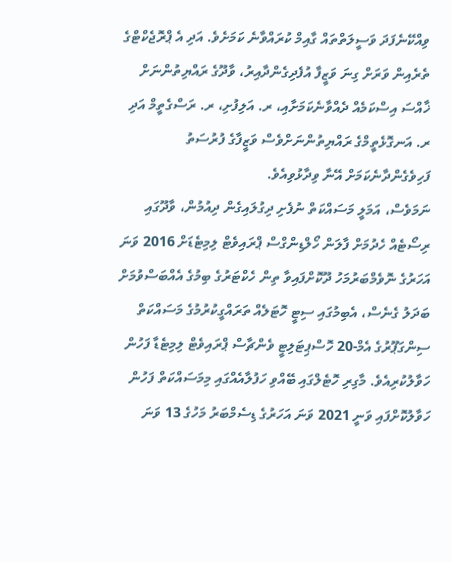ވިއްކޭނެފަދަ ވަސީލަތްތައް ގާއިމް ކުރައްވާނެ ކަމަށެވެ. އަދި އެ ޕްރޮޖެކްޓްގެ ތެރެއިން ވަރަށް ގިނަ ވަޒީފާ އުފެދިގެންދާއިރު، ވާދޫގެ ރައްޔިތުންނަށް ޚާއްސަ އިސްކަމެއް ދެއްވާނެކަމަށާއި، ރ. އަލިފުށި، ރ. ރަސްގެތީމް އަދި ރ. އަނގޮޅެތީމްގެ ރައްޔިތުންނަށްވެސް ވަޒީފާގެ ފުރުސަތު ފަހިވެގެންދާނެކަމަށް އޭނާ ވިދާޅުވިއެވެ.
ނަމަވެސް، އަމަލީ މަސައްކަތް ނުފެށި ދިގުލައިގެން ދިއުމުން، ވާދޫގައި ރިސޯޓެއް ހެދުމަށް ފާލަން ހޯލްޑިންގްސް ޕްރައިވެޓް ލިމިޓެޑަށް 2016 ވަނަ އަހަރުގެ ނޮވެމްބަރުމަހު ދޫކޮށްފައިވާ ތިން ހެކްޓަރުގެ ބިމުގެ އެއްބަސްވުމަށް ބަދަލު ގެނެސް، އެބިމުގައި ސިޓީ ހޮޓަލެއް ތަރައްގީކުރުމުގެ މަސައްކަތް ސިންގަޕޫރުގެ އެމް-20 ހޮސްޕިޓަލިޓީ ވެންޗާސް ޕްރައިވެޓް ލިމިޓެޑާ ފަހުން ހަވާލުކުރިއެވެ. މާގިރި ހޮޓެލްގައި ބޭއްވި ހަފުލާއެއްގައި މިމަސައްކަތް ފަހުން ހަވާލުކޮށްފައި ވަނީ 2021 ވަނަ އަހަރުގެ ޑިސެމްބަރު މަހުގެ 13 ވަނަ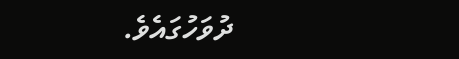ދުވަހުގައެވެ.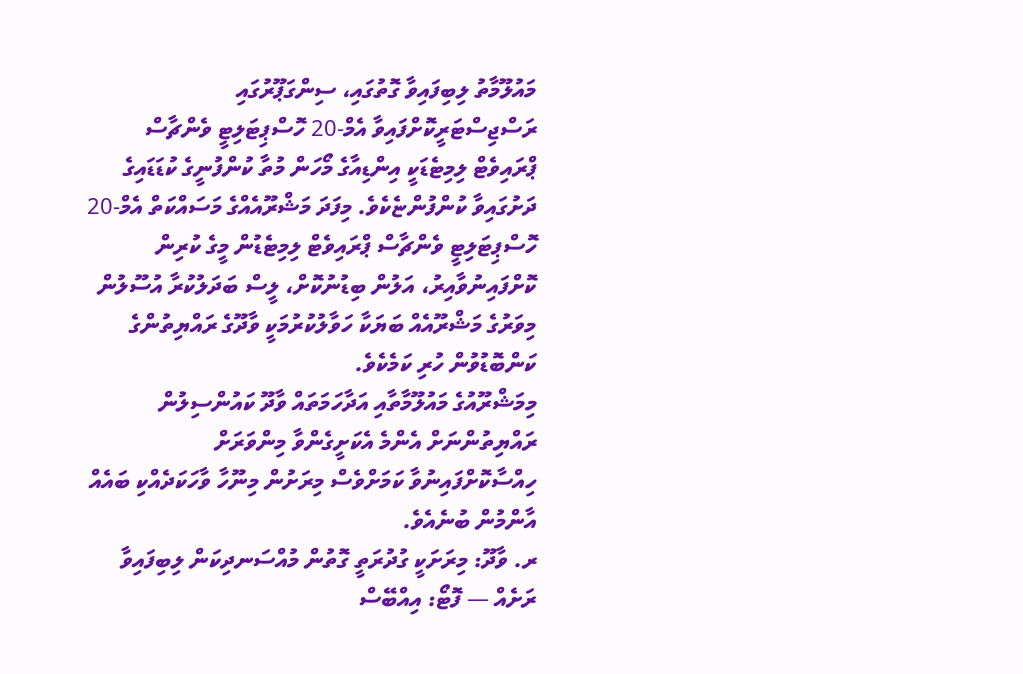މައުލޫމާތު ލިބިފައިވާ ގޮތުގައި، ސިންގަޕޫރުގައި ރަސްޖިސްޓަރީކޮށްފައިވާ އެމް-20 ހޮސްޕިޓަލިޓީ ވެންޗާސް ޕްރައިވެޓް ލިމިޓެޑަކީ އިންޑިއާގެ މޯހަން މުތާ ކުންފުނީގެ ކުޑަޑައިގެ ދަށުގައިވާ ކުންފުންޏެކެވެ. މިފަދަ މަޝްރޫއެއްގެ މަސައްކަތް އެމް-20 ހޮސްޕިޓަލިޓީ ވެންޗާސް ޕްރައިވެޓް ލިމިޓެޑުން މީގެ ކުރިން ކޮށްފައިނުވާއިރު، އަލުން ބިޑުނުކޮށް، ލީސް ބަދަލުކުރާ އުސޫލުން މިވަރުގެ މަޝްރޫއެއް ބަޔަކާ ހަވާލުކުރުމަކީ ވާދޫގެ ރައްޔިތުންގެ ކަންބޮޑުވުން ހުރި ކަމެކެވެ.
މިމަޝްރޫއުގެ މައުލޫމާތާއި އަދާހަމަތައް ވާދޫ ކައުންސިލުން ރައްޔިތުންނަށް އެންމެ އެކަށީގެންވާ މިންވަރަށް ހިއްސާކޮށްފައިނުވާ ކަމަށްވެސް މިރަށުން މިނޫހާ ވާހަކަދެއްކި ބައެއް އާންމުން ބުނެއެވެ.
ރ. ވާދޫ: މިރަށަކީ ގުދުރަތީ ގޮތުން މުއްސަނދިކަން ލިބިފައިވާ ރަށެއް — ފޮޓޯ: އިއްބޭސް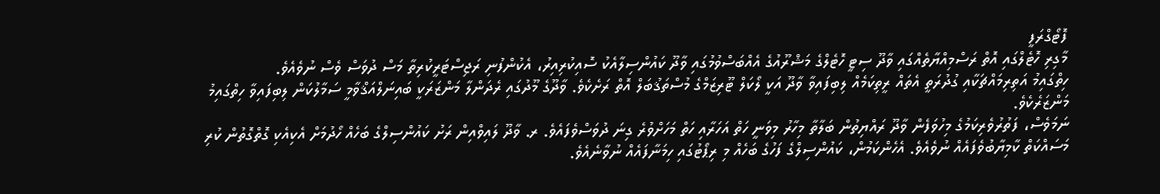ފޮޓޯގްރަފީ
މާގިރި ހޮޓެލްގައި އޮތް ރަސްމިއްޔާތެއްގައި ވާދޫ ސިޓީ ހޮޓެލްގެ މަޝްރޫއުގެ އެއްބަސްވުމުގައި ވާދޫ ކައުންސިލާއެކު ސޮއިކުރިއިރު، އެކުންފުނި ރަޖިސްޓަރީކުރިތާ މަސް ދުވަސް ވެސް ނުވެއެވެ.
ހިތްގައިމު އަތިރިމައްޗަކާއި ގުދުރަތީ އެތައް ރީތިކަމެއް ލިބިފައިވާ ވާދޫ އަކީ ލޯކަލް ޓޫރިޒަމްގެ މުސްތަޤުބަލް އޮތް ރަށެކެވެ. ވާދޫގެ މޫދުގައި ރެދަންލާ މަންޒަރަކީ ބައިނަލްއަޤްވާމީ ސަމާލުކަން ލިބިފައިވާ ހިތްގައިމު މަންޒަރެކެވެ.
ނަމަވެސް، ފަތުރުވެރިކަމުގެ މިހުވަފެން ވާދޫ ރައްޔިތުން ބަލާތާ މިހާރު މިވަނީ ހަތް އަހަރާއި ހަތް މަހަށްވުރެ ގިނަ ދުވަސްވެފައެވެ. ރ. ވާދޫ ލައިވްއިން ރަށު ކައުންސިލްގެ ބަހެއް ހޯދުމަށް އެކިއެކި ގޮތްގޮތުން ކުރި މަސައްކަތް ކާމިޔާބުވެފައެއް ނުވެއެވެ. އެހެންކަމުން، ކައުންސިލްގެ ފަހުގެ ބަހެއް މި ރިޕޯޓުގައި ހިމަނާފައެއް ނުވާނެއެވެ.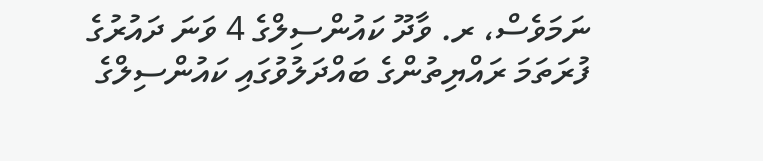ނަމަވެސް، ރ. ވާދޫ ކައުންސިލްގެ 4 ވަނަ ދައުރުގެ ފުރަތަމަ ރައްޔިތުންގެ ބައްދަލުވުގައި ކައުންސިލްގެ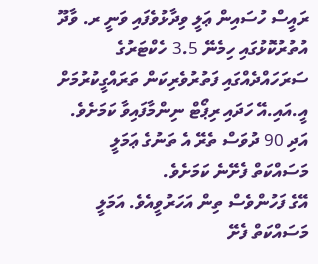ރައީސް ހުސައިން ޢަލީ ވިދާޅުވެފައި ވަނީ ރ. ވާދޫ އުތުރުކޮޅުގައި ހިމެނޭ 3.5 ހެކްޓަރުގެ ސަރަހައްދެއްގައި ފަތުރުވެރިކަން ތަރައްގީކުރުމަށް އީ.އައި.އޭ ހަދައި ރިޕޯޓް ނިންމާފައިވާ ކަމަށެވެ. އަދި 90 ދުވަސް ތެރޭ އެ ތަނުގެ ޢަމަލީ މަސައްކަތް ފެށޭނެ ކަމަށެވެ.
އޭގެ ފަހުންވެސް ތިން އަހަރުވީއެވެ. އަމަލީ މަސައްކަތް ފެށޭ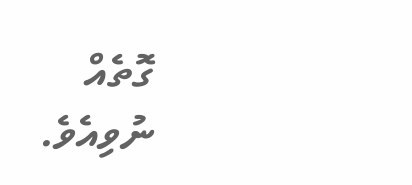ގޮތެއް ނުވިއެވެ.